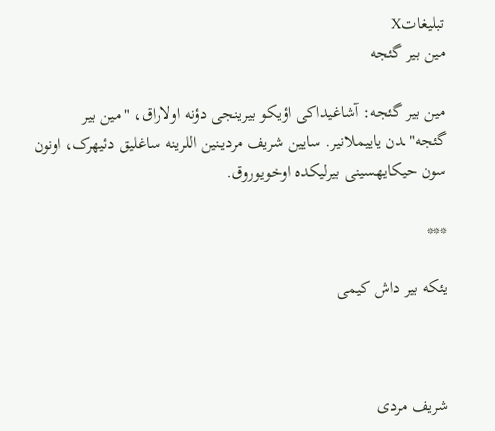تبليغاتX
مین بیر گئجه

مین بیر گئجه: آشاغیداکی اؤیکو بیرینجی دؤنه اولاراق، "مین بیر گئجه"ـدن یاییملانیر. سایین شریف مردیـنین اللرینه ساغلیق دئیهرک، اونون سون حیکایهسینی بیرلیکده اوخویوروق.

***

یئکه بیر داش کیمی



شریف مردی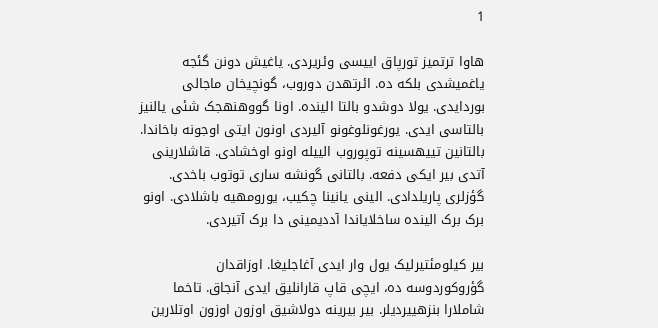1

هاوا ترتمیز تورپاق اییسی وئریردی. یاغیش دونن گئجه یاغمیشدی بلکه ده. ائرتهدن دوروب، گونچیخان ماجالی بوردایدی. یولا دوشدو بالتا الینده. اونا گووهنهجک شئی یالنیز بالتاسی ایدی. یورغونلوغونو آلیردی اونون ایتی اوجونه باخاندا. بالتانین تییهسینه توپوروب الییله اونو اوخشادی. قاشلارینی آتدی بیر ایکی دفعه. بالتانی گونشه ساری توتوب باخدی. گؤزلری پاریلدادی. الینی یانینا چکیب، یورومهیه باشلادی. اونو برک برک الینده ساخلایاندا آددیمینی دا برک آتیردی.

بیر کیلومئتیرلیک یول وار ایدی آغاجلیغا. اوزاقدان گؤروکوردوسه ده، ایچی قاپ قارانلیق ایدی آنجاق. تاخما شاملارا بنزهییردیلر. بیر بیرینه دولاشیق اوزون اوزون اوتلارین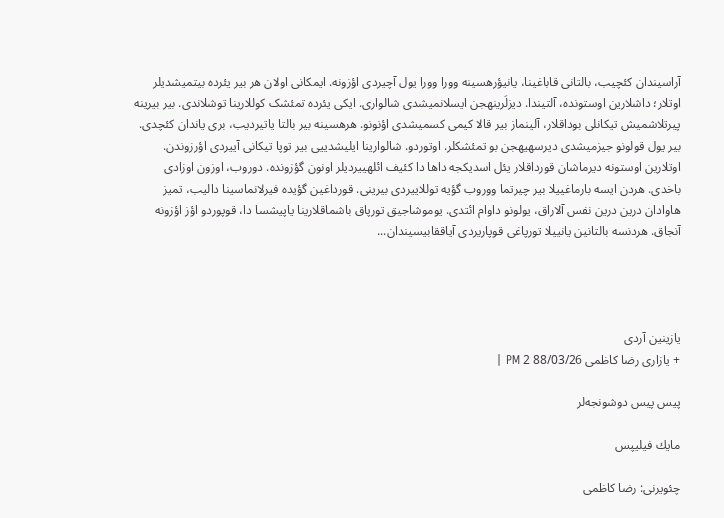آراسیندان کئچیب، بالتانی قاباغینا، یانیؤرهسینه وورا وورا یول آچیردی اؤزونه. ایمکانی اولان هر بیر یئرده بیتمیشدیلر اوتلار؛ داشلارین اوستونده، آلتیندا. دیزلَرینهجن ایسلانمیشدی شالواری. ایکی یئرده تمئشک کوللارینا توشلاندی. بیر بیرینه پیرتلاشمیش تیکانلی بوداقلار، آلینماز بیر قالا کیمی کسمیشدی اؤنونو. هرهسینه بیر بالتا یاتیردیب، بری یاندان کئچدی. بیر یول قولونو جیزمیشدی دیرسهیهجن بو تمئشکلر. اوتوردو. شالوارینا ایلیشدییی بیر توپا تیکانی آییردی اؤرزوندن.  اوتلارین اوستونه دیرماشان قورداقلار یئل اسدیکجه داها دا کئیف ائلهییردیلر اونون گؤزونده. دوروب، اوزون اوزادی باخدی. هردن ایسه بارماغییلا بیر چیرتما ووروب گؤیه توللاییردی بیرینی. قورداغین گؤیده فیرلانماسینا دالیب، تمیز هاوادان درین درین نفس آلاراق، یولونو داوام ائتدی. یوموشاجیق تورپاق باشماقلارینا یاپیشسا دا، قوپوردو اؤز اؤزونه آنجاق. هردنسه بالتانین یانییلا تورپاغی قوپاریردی آیاققابیسیندان...




یازینین آردی
+ یازاری رضا کاظمی 88/03/26 2 PM |

پيس پيس دوشونجه‌لر

مايك فيليپس

چئویرنی: رضا کاظمی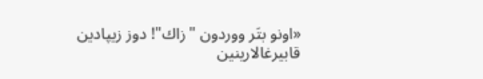«اونو بتَر ووردون "زاك"! دوز زيپادين قابيرغالارینین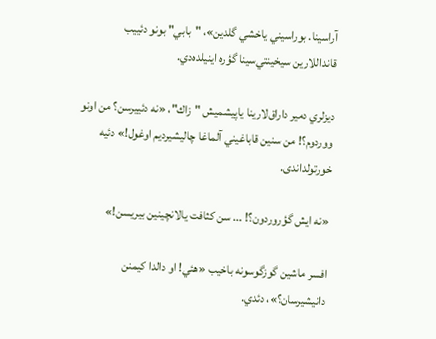آراسینا. بوراسيني ياخشي گلدين»، "بابي" بونو دئييب قانداللارین سيخينتي‌سينا گؤره اينيلده‌دي.

ديزلري دمير داراق‌لارينا ياپيشميش "زاك"، «نه دئييرسن؟ من اونو ووردوم؟! من سنين قاباغيني آلماغا چاليشيرديم اوغول!» دئيه خورتولداندی.

«نه ایش گؤروردون؟! ... سن کثافت یالانچینین بیریسن!»

افسر ماشين گوزگوسونه باخيب «هئي‌! او دالدا كيمنن دانيشيرسان؟»، دئدي.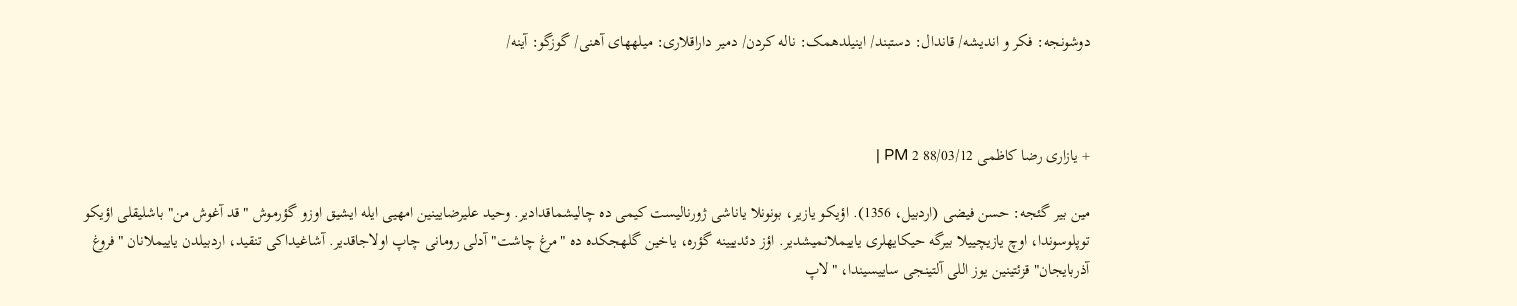دوشونجه: فکر و اندیشه/ قاندال: دستبند/ اینیلدهمک: ناله کردن/ دمیر داراقلاری: میلههای آهنی/ گوزگو: آینه/



+ یازاری رضا کاظمی 88/03/12 2 PM |

مین بیر گئجه: حسن فیضی (اردبیل، 1356). اؤیکو یازیر، بونونلا یاناشی ژورنالیست کیمی ده چالیشماقدادیر. وحید علیرضایینین امهیی ایله ایشیق اوزو گؤرموش "قد آغوش من" باشلیقلی اؤیکو توپلوسوندا، اوچ یازیچییلا بیرگه حیکایهلری یاییملانمیشدیر. اؤز دئدییینه گؤره، یاخین گلهجکده ده "مرغ چاشت" آدلی رومانی چاپ اولاجاقدیر. آشاغیداکی تنقید، اردبیلدن یاییملانان "فروغ آذربایجان" قزئتینین یوز اللی آلتینجی ساییسیندا، "لاپ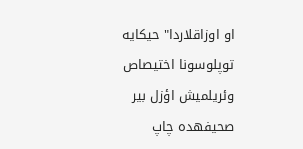او اوزاقلاردا" حیکایه توپلوسونا اختیصاص وئریلمیش اؤزل بیر صحیفهده چاپ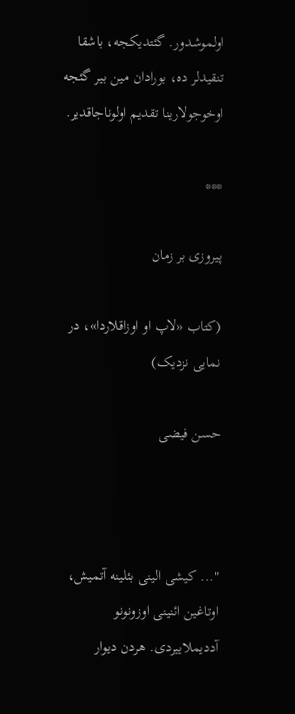اولموشدور. گئتدیکجه، باشقا تنقیدلر ده، بورادان مین بیر گئجه اوخوجولارینا تقدیم اولوناجاقدیر.

***

پیروزی بر زمان

(کتاب «لاپ او اوزاقلاردا»، در نمایی نزدیک)

حسن فیضی



"... کیشی الینی بئلینه آتمیش، اوتاغین ائنینی اوزونونو آددیملاییردی. هردن دیوار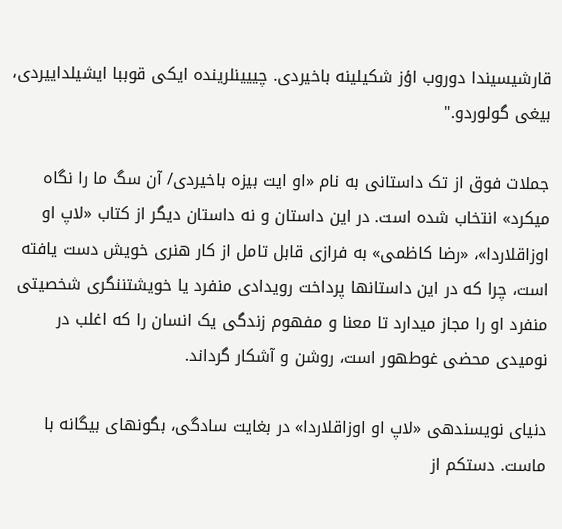قارشیسیندا دوروب اؤز شکیلینه باخیردی. چییینلرینده ایکی قوببا ایشیلداییردی، بیغی گولوردو."

جملات فوق از تک داستانی به نام «او ایت بیزه باخیردی/ آن سگ ما را نگاه میکرد» انتخاب شده است. در این داستان و نه داستان دیگر از کتاب «لاپ او اوزاقلاردا»، «رضا کاظمی» به فرازی قابل تامل از کار هنری خویش دست یافته است، چرا که در این داستانها پرداخت رویدادی منفرد یا خویشتننگری شخصیتی منفرد او را مجاز میدارد تا معنا و مفهوم زندگی یک انسان را که اغلب در نومیدی محضی غوطهور است، روشن و آشکار گرداند.

دنیای نویسندهی «لاپ او اوزاقلاردا» در بغایت سادگی، بگونهای بیگانه با ماست. دستکم از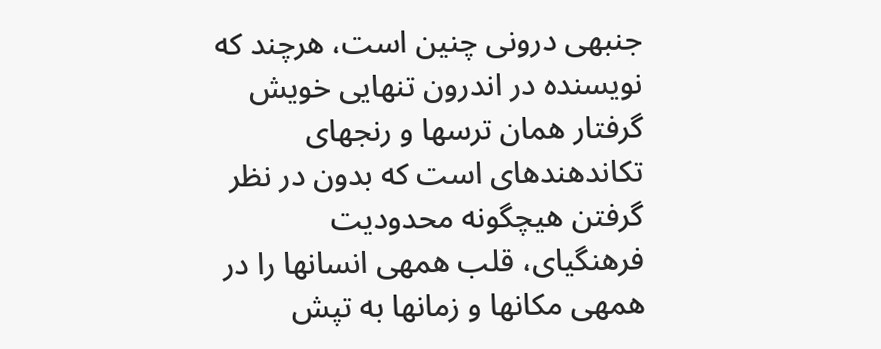جنبهی درونی چنین است، هرچند که نویسنده در اندرون تنهایی خویش گرفتار همان ترسها و رنجهای تکاندهندهای است که بدون در نظر گرفتن هیچگونه محدودیت فرهنگیای، قلب همهی انسانها را در همهی مکانها و زمانها به تپش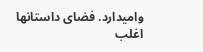وامیدارد. فضای داستانها اغلب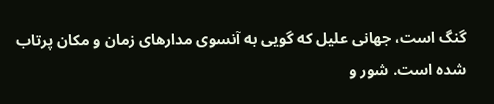گنگ است، جهانی علیل که گویی به آنسوی مدارهای زمان و مکان پرتاب شده است. شور و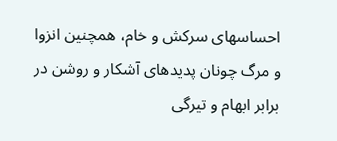احساسهای سرکش و خام، همچنین انزوا و مرگ چونان پدیدهای آشکار و روشن در برابر ابهام و تیرگی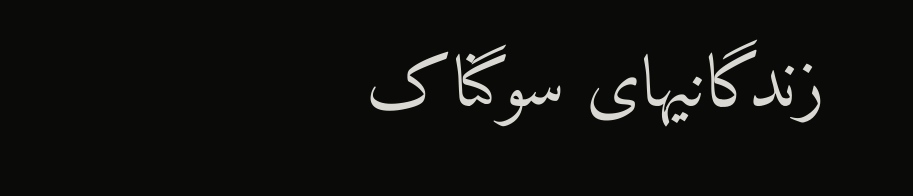زندگانیهای سوگناک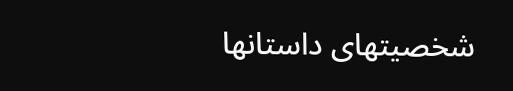شخصیتهای داستانها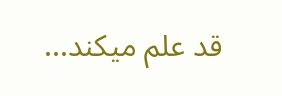قد علم میکند...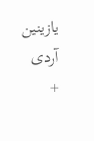یازینین آردی
+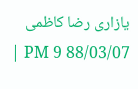یازاری رضا کاظمی 88/03/07 9 PM |